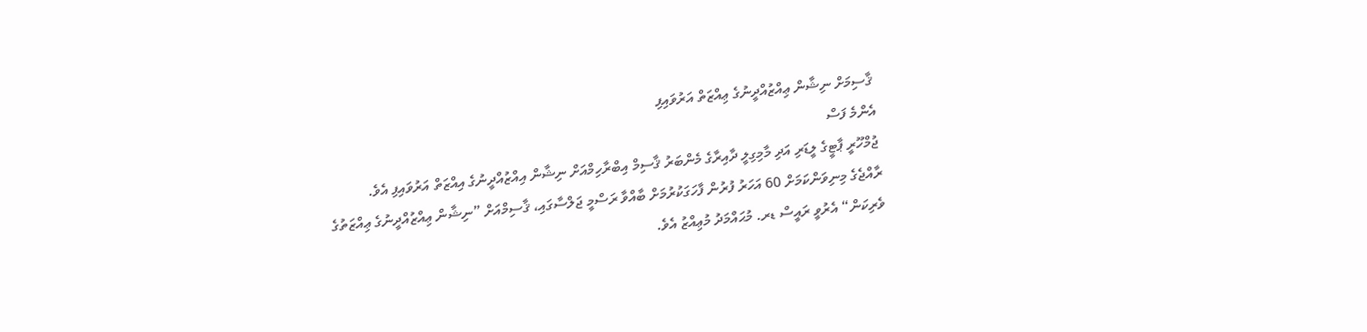ޤާސިމަށް ނިޝާން ޢިއްޒުއްދީނުގެ ޢިއްޒަތް އަރުވައިފި
އެންމެ ފަސް
ޖުމްހޫރީ ޕާޓީގެ ލީޑަރި އަދި މާމިގިލީ ދާއިރާގެ މެންބަރު ޤާސިމް އިބްރާހިމްއަށް ނިޝާން އިއްޒުއްދީނުގެ އިއްޒަތް އަރުވައިފި އެވެ.
ރާއްޖެގެ މިނިވަންކަމަށް 60 އަހަރު ފުރުން ފާހަގަކުރުމަށް ބާއްވާ ރަސްމީ ޖަލްސާގައި، ޤާސިމްއަށް ”ނިޝާން ޢިއްޒުއްދީނުގެ ޢިއްޒަތުގެ ވެރިކަން“ އެރުވީ ރައީސް ޑރ. މުޙައްމަދު މުޢިއްޒު އެވެ.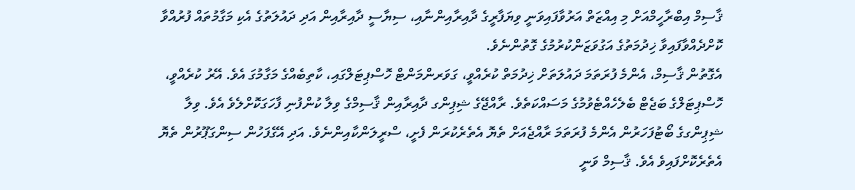ޤާސިމް އިބްރާހީމްއަށް މި އިއްޒަތް އަރުވާފައިވަނީ ވިޔަފާރީގެ ދާއިރާއިންނާއި، ސިޔާސީ ދާއިރާއިން އަދި ދައުލަތުގެ އެކި މަގާމުތައް ފުރުއްވާ ކޮށްދެއްވާފައިވާ ޚިދުމަތުގެ އަގުވަޒަންކުރުމުގެ ގޮތުންނެވެ.
އެގޮތުން ޤާސިމް، އެންމެ ފުރަތަމަ ދައުލަތަށް ޚިދުމަތް ކުރެއްވީ، ގަވަރންމަންޓް ހޮސްޕިޓަލްގައި، ކާތިބެއްގެ މަގާމުގަ އެވެ. އޭރު ކުރެއްވީ، ހޮސްޕިޓަލްގެ ބަޖެޓް ބެލެހެއްޓެވުމުގެ މަސައްކަތެވެ. ރާއްޖޭގެ ޝިޕިންގ ދާއިރާއިން ޤާސިމްގެ ވިލާ ކުންފުނި ފާހަގަކޮށްލެވެ އެވެ. ވިލާ ޝިޕިންގގެ ބޯޓުފަހަރުން އެންމެ ފުރަތަމަ ރާއްޖެއަށް ތެޔޮ އެތެރެކުރަން ފެށީ، ސްރީލަންކާއިންނެވެ. އަދި އޭގެފަހުން ސިންގަޕޫރުން ތެޔޮ އެތެރެކޮށްފައިވެ އެވެ. ޤާސިމް ވަނީ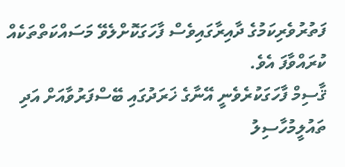ފަތުރުވެރިކަމުގެ ދާއިރާގައިވެސް ފާހަގަކޮށްލެވޭ މަސައްކަތްތަކެއް ކުރައްވާފަ އެވެ.
ޤާސިމް ފާހަގަކުރެވެނީ އޭނާގެ ޚަރަދުގައި ބޭސްފަރުވާއަށް އަދި ތައުލީމުހާސިލު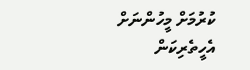ކުރުމަށް މީހުންނަށް އެހީތެރިކަން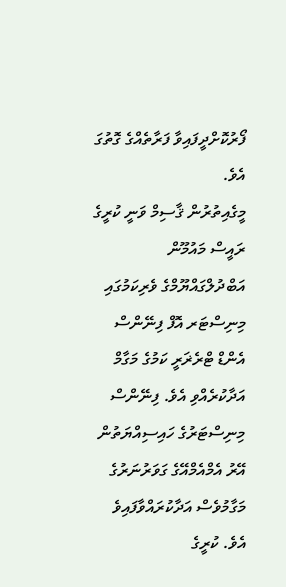ފޯރުކޮށްދީފައިވާ ފަރާތެއްގެ ގޮތުގަ އެވެ.
މީގެއިތުރުން ޤާސިމް ވަނީ ކުރީގެ ރައީސް މައުމޫން އަބްދުލްގައްޔޫމްގެ ވެރިކަމުގައި މިނިސްޓަރ އޮފް ފިނޭންސް އެންޑް ޓްރެޜަރީ ކަމުގެ މަގާމް އަދާކުރެއްވި އެވެ. ފިނޭންސް މިނިސްޓަރުގެ ހައިސިއްޔަތުން އޭރު އެމްއެމްއޭގެ ގަވަރުނަރުގެ މަގާމުވެސް އަދާކުރައްވާފައިވެ އެވެ. ކުރީގެ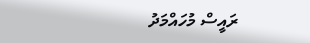ރައީސް މުހައްމަދު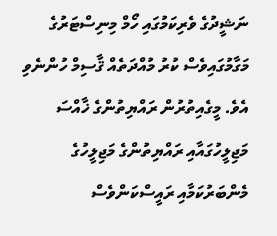ނަޝީދުގެ ވެރިކަމުގައި ހޯމް މިނިސްޓަރުގެ މަގާމުގައިވެސް ކުރު މުއްދަތެއް ޤާސިމް ހުންނެވި އެވެ. މީގެއިތުރުން ރައްޔިތުންގެ ޚާއްސަ މަޖިލީހުގައާއި ރައްޔިތުންގެ މަޖިލީހުގެ މެންބަރުކަމާއި ރައީސްކަންވެސް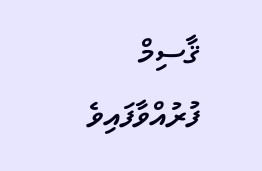ޤާސިމް ފުރުއްވާފައިވެ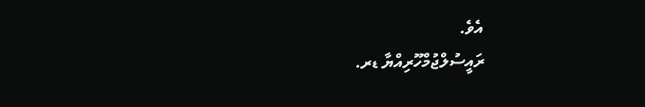އެވެ.
ރައީސުލްޖުމްހޫރިއްޔާ ޑރ.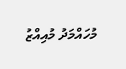މުހައްމަދު މުއިއްޒު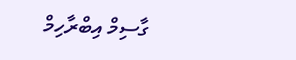ގާސިމް އިބްރާހިމް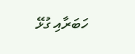ހަބަރާއި ގުޅޭ